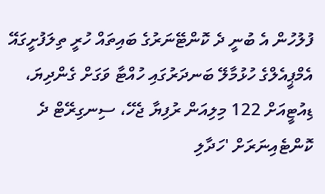ފުލުހުން އެ ބުނީ ދެ ކޮންޓޭނަރުގެ ބައިތައް ހުރީ ތިލަފުށީގައޭ
އެމްޕީއެލްގެ ހުޅުމާލޭ ބަނދަރުގައި ހުއްޓާ ވަގަށް ގެންދިޔަ، ޑިއުޓީއަށް 122 މިލިއަން ރުފިޔާ ޖެހޭ، ސިނގިރޭޓް ދެ ކޮންޓެއިނަރަށް 'ހަދާލި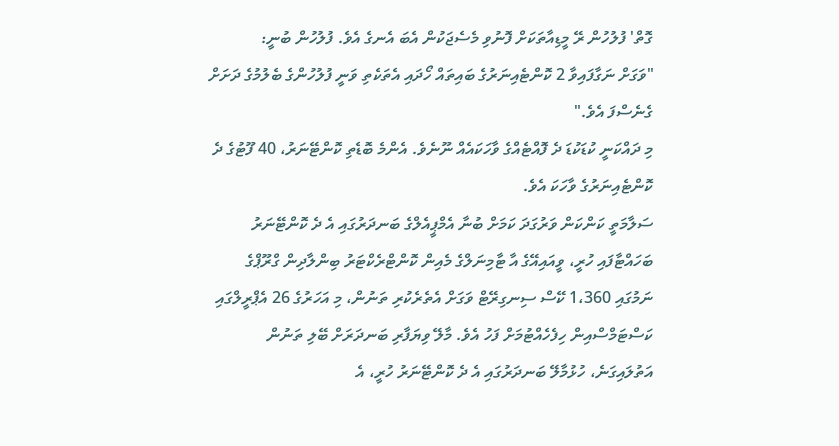ގޮތް' ފުލުހުން ރޭ މީޑިއާތަކަށް ފޮނުވި މެސެޖަކުން އެބަ އެނގެ އެވެ. ފުލުހުން ބުނީ:
"ވަގަށް ނަގާފައިވާ 2 ކޮންޓެއިނަރުގެ ބައިތައް ހޯދައި އެތަކެތި ވަނީ ފުލުހުންގެ ބެލުމުގެ ދަށަށް ގެނެސްފަ އެވެ."
މި ދައްކަނީ ކުޑަކުޑަ ދެ ފޮއްޓެއްގެ ވާހަކައެއް ނޫނެވެ. އެންމެ ބޮޑެތި ކޮންޓޭނަރު، 40 ފޫޓުގެ ދެ ކޮންޓެއިނަރުގެ ވާހަކަ އެވެ.
ސަލާމަތީ ކަންކަން ވަރުގަދަ ކަމަށް ބުނާ އެމްޕީއެލްގެ ބަނދަރުގައި އެ ދެ ކޮންޓޭނަރު ބަހައްޓާފައި ހުރީ، ވީއައިއޭގެ އާ ޓާމިނަލްގެ މެއިން ކޮންޓްރެކްޓަރު ބިންލާދިން ގްރޫޕްގެ ނަމުގައި 1،360 ކޭސް ސިނގިރޭޓް ވަގަށް އެތެރެކުރި ތަނުން، މި އަހަރުގެ 26 އެޕްރީލްގައި ކަސްޓަމްސްއިން ހިފެހެއްޓުމަށް ފަހު އެވެ. މާލޭ ވިޔަފާރި ބަނދަރަށް ބޭލި ތަނުން އަތުލައިގަނެ، ހުޅުމާލޭ ބަނދަރުގައި އެ ދެ ކޮންޓޭނަރު ހުރީ، އެ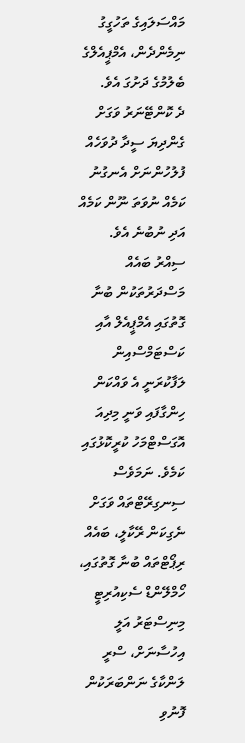މައްސަލައިގެ ތަހުގީގު ނިމެންދެން، އެމްޕީއެލްގެ ބެލުމުގެ ދަށުގަ އެވެ.
ދެ ކޮންޓޭނަރު ވަގަށް ގެންދިޔަ ސީދާ ދުވަހެއް ފުލުހުންނަށް އެނގުނު ކަމެއް ނުވަތަ ނޫން ކަމެއް އަދި ނުބުނެ އެވެ. ސިއްރު ބައެއް މަސްދަރުތަކުން ބުނާ ގޮތުގައި އެމްޕީއެލް އާއި ކަސްޓަމްސްއިން ލަފާކުރަނީ އެ ވައްކަން ހިންގާފައި ވަނީ މިދިއަ އޮގަސްޓްމަހު ކުރީކޮޅުގައި ކަމެވެ. ނަމަވެސް ސިނގިރޭޓްތައް ވަގަށް ނެގިކަން ރޭކާލީ، ބައެއް ރިޕޯޓްތައް ބުނާ ގޮތުގައި، ހޯމްލޭންޑް ސެކިއުރިޓީ މިނިސްޓަރު އަލީ އިހުސާނަށް، ސްރީ ލަންކާގެ ނަންބަރަކުން ފޮނުވި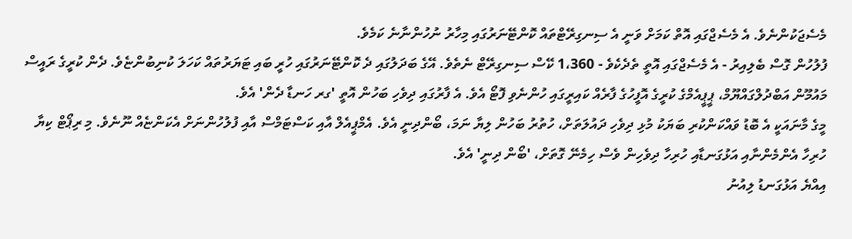މެސެޖަކުންނެވެ. އެ މެސެޖްގައި އޮތް ކަމަށް ވަނީ އެ ސިނގިރޭޓްތައް ކޮންޓޭނަރުގައި މިހާރު ނުހުންނާނެ ކަމެވެ.
ފުލުހުން ގޮސް ބެލިއިރު - އެ މެސެޖްގައި އޮތީ ތެދެކެވެ - 1،360 ކޭސް ސިނގިރޭޓް ނެތެވެ. އޭގެ ބަދަލުގައި ދެ ކޮންޓޭނަރުގައި ހުރީ ބައި ޓަޔަރުތައް ކަހަލަ ކުނިބުންޏެވެ. ދެން ކުރީގެ ރައީސް މައުމޫން އަބްދުލްގައްޔޫމް، ޕީޕީއެމްގެ ކުރީގެ އޮފީހުގެ ފާރެއް ކައިރީގައި ހުންނެވި ފޮޓޯ އެވެ. އެ ފާރުގައި ދިވެހި ބަހުން އޮތީ 'ގރ ހަނޑާ ދެން' އެވެ.
މީގެ މާނައަކީ އެ ބޮޑު ވައްކަންކުރި ބަޔަކު މުޅި ދިވެހި ދައުލަތަށް، ހުތުރު ބަހުން ލިޔާ ނަމަ، ބޯންދިނީ އެވެ. އެމްޕީއެލް އާއި ކަސްޓަމްސް އާއި ފުލުހުންނަށް އެކަންޏެއް ނޫނެވެ. މި ރިޕޯޓް ކިޔާ ހުރިހާ އެންމެންނާއި އަޅުގަނޑާއި ހުރިހާ ދިވެހިން ވެސް ހިމެނޭ ގޮތަށް، 'ބޯން ދިނީ' އެވެ.
އިއްޔެ އަޅުގަނޑު ލިއުނު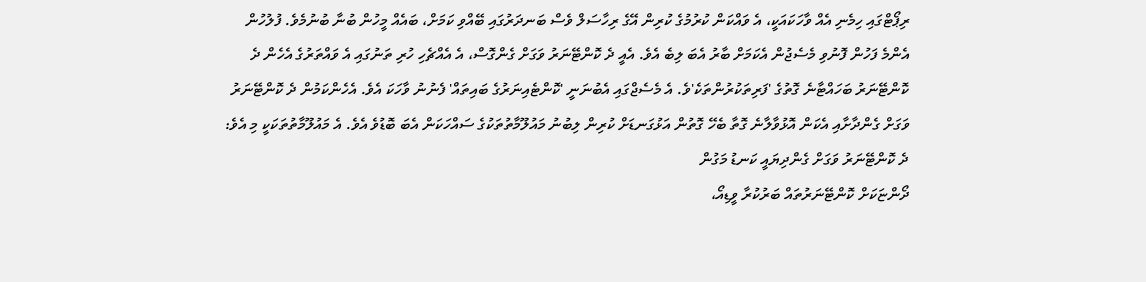ރިޕޯޓްގައި ހިމެނި އެއް ވާހަކައަކީ، އެ ވައްކަން ކުރުމުގެ ކުރިން އޭގެ ރިހާސަލް ވެސް ބަނދަރުގައި ބޭއްވި ކަމަށް، ބައެއް މީހުން ބުނާ ބުނުމެވެ. ފުލުހުން އެންމެ ފަހުން ފޮނުވި މެސެޖުން އެކަމަށް ބާރު އެބަ ލިބެ އެވެ. އެއީ ދެ ކޮންޓޭނަރު ވަގަށް ގެންގޮސް، އެ އެއްޗެހި ހުރި ތަނުގައި އެ ވައްތަރުގެ އެހެން ދެ ކޮންޓޭނަރު ބަހައްޓާނެ ގޮތުގެ 'ފަރިތަކުރުންތަކެ'ވެ. އެ މެސެޖްގައި އެބުނަނީ 'ކޮންޓެއިނަރުގެ ބައިތައް' ފެނުނު ވާހަކަ އެވެ. އެހެންކަމުން ދެ ކޮންޓޭނަރު ވަގަށް ގެންދާށާއި އެކަން އޮޅުވާލާނެ ގޮތާ ބެހޭ ގޮތުން އަޅުގަނޑަށް ކުރިން ލިބުނު މައުލޫމާތުތަކުގެ ސައްހަކަން އެބަ ބޮޑުވެ އެވެ. އެ މައުލޫމާތުތަކަކީ މި އެވެ:
ދެ ކޮންޓޭނަރު ވަގަށް ގެންދިޔައީ ކަނޑު މަގުން
ދޯންޏަކަށް ކޮންޓޭނަރުތައް ބަރުކުރާ ވީޑިއޯ،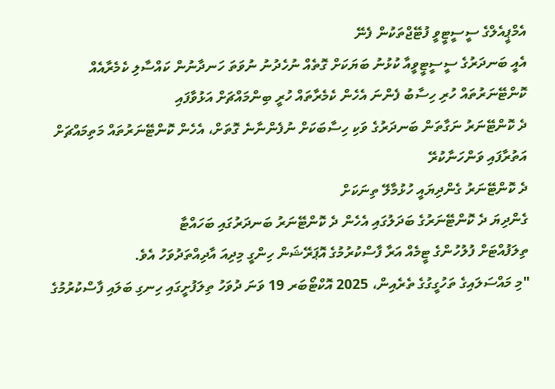އެމްޕީއެލްގެ ސީސީޓީވީ ފުޓޭޖްތަކުން ފެނޭ
އެއީ ބަނދަރުގެ ސީސީޓީވީއާ ކުޅުނު ބަޔަކަށް ގޮތެއް ނުހެދުނު ނުވަތަ ހަނދާނުން ކައްސާލި ކެމެރާއެއް
ކޮންޓޭނަރުތައް ހުރި ހިސާބު ފެންނަ އެހެން ކެމެރާތައް ހުރީ ބިންމައްޗަށް އަޅުވާފައި
ދެ ކޮންޓޭނަރު ނަގާތަން ބަނދަރުގެ ވަކި ހިސާބަކަށް ނުފެންނާނެ ގޮތަށް، އެހެން ކޮންޓޭނަރުތައް މަތިމައްޗަށް އަތުރާފައި ވަންހަނާކުރޭ
ދެ ކޮންޓޭނަރު ގެންދިޔައީ ހުޅުމާލޭ ތިނަކަށް
ގެންދިޔަ ދެ ކޮންޓޭނަރުގެ ބަދަލުގައި އެހެން ދެ ކޮންޓޭނަރު ބަނދަރުގައި ބަހައްޓާ
ތިލަފުއްޓަށް ފުލުހުންގެ ޓީމެއް އަރާ ފާސްކުރުމުގެ އޮޕަރޭޝަން ހިންގީ މިދިއަ އާދިއްތަދުވަހު އެވެ.
"މި މައްސަލައިގެ ތަހުގީގުގެ ތެރެއިން، 2025 އޮކްޓޯބަރ 19 ވަނަ ދުވަހު ތިލަފުށީގައި ހިނގި ބަލައި ފާސްކުރުމުގެ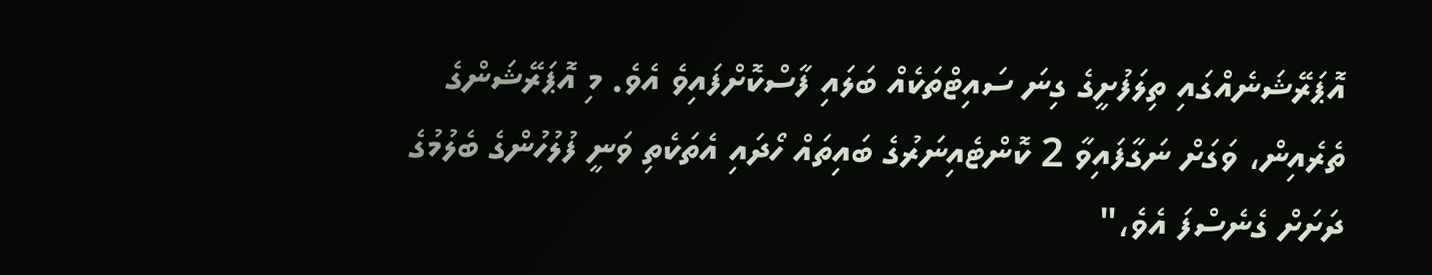އޮޕަރޭޝަނެއްގައި ތިލަފުށީގެ ގިނަ ސައިޓްތަކެއް ބަލައި ފާސްކޮށްފައިވެ އެވެ. މި އޮޕަރޭޝަންގެ ތެރެއިން، ވަގަށް ނަގާފައިވާ 2 ކޮންޓެއިނަރުގެ ބައިތައް ހޯދައި އެތަކެތި ވަނީ ފުލުހުންގެ ބެލުމުގެ ދަށަށް ގެނެސްފަ އެވެ،"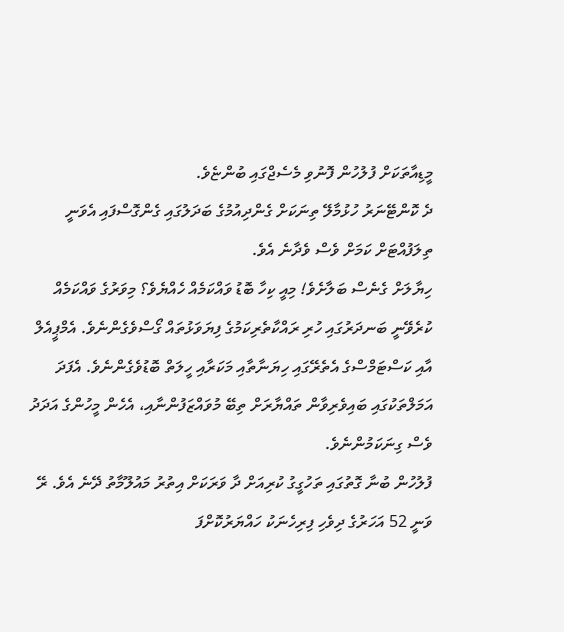މީޑިއާތަކަށް ފުލުހުން ފޮނުވި މެސެޖްގައި ބުންޏެވެ.
ދެ ކޮންޓޭނަރު ހުޅުމާލޭ ތިނަކަށް ގެންދިއުމުގެ ބަދަލުގައި ގެންގޮސްފައި އެވަނީ ތިލަފުއްޓަށް ކަމަށް ވެސް ވެދާނެ އެވެ.
ހިޔާލަށް ގެނެސް ބަލާށެވެ! މިއީ ކިހާ ބޮޑު ވައްކަމެއް ހެއްޔެވެ؟ މިވަރުގެ ވައްކަމެއް ކުރެވޭނީ ބަނދަރުގައި ހުރި ރައްކާތެރިކަމުގެ ފިޔަވަޅުތައް ގޯސްވެގެންނެވެ. އެމްޕީއެލް އާއި ކަސްޓަމްސްގެ އެތެރޭގައި ހިޔަނާތާއި މަކަރާއި ހީލަތް ބޮޑުވެގެންނެވެ. އެފަދަ އަމަލްތަކުގައި ބައިވެރިވާން ތައްޔާރަށް ތިބޭ މުވައްޒަފުންނާއި، އެހެން މީހުންގެ އަދަދު ވެސް ގިނަކަމުންނެވެ.
ފުލުހުން ބުނާ ގޮތުގައި ތަހުގީގު ކުރިއަށް ދާ ވަރަކަށް އިތުރު މައުލޫމާތު ދޭނެ އެވެ. ރޭ ވަނީ 52 އަހަރުގެ ދިވެހި ފިރިހެނަކު ހައްޔަރުކޮށްފަ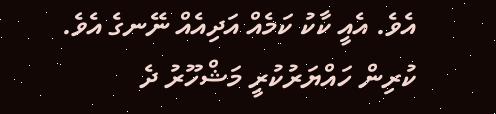އެވެ. އެއީ ކާކު ކަމެއް އަދިއެއް ނޭނގެ އެވެ.
ކުރިން ހައްޔަރުކުރީ މަޝްހޫރު ދެ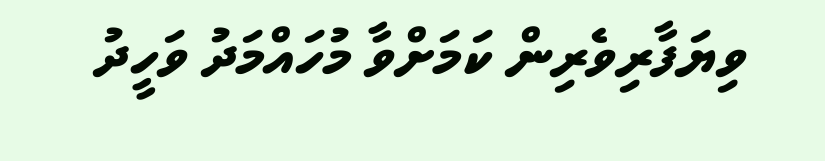ވިޔަފާރިވެރިން ކަމަށްވާ މުހައްމަދު ވަހީދު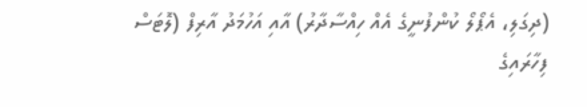(ދިގަލި، އެޕޯލޯ ކުންފުނީގެ އެއް ހިއްސާދާރު) އާއި އަހުމަދު އާރިފް (ލޮޓަސް ފިހާރައިގެ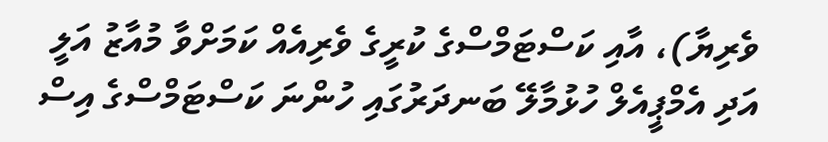ވެރިޔާ)، އާއި ކަސްޓަމްސްގެ ކުރީގެ ވެރިއެއް ކަމަށްވާ މުއާޒު އަލީ އަދި އެމްޕީއެލް ހުޅުމާލޭ ބަނދަރުގައި ހުންނަ ކަސްޓަމްސްގެ އިސް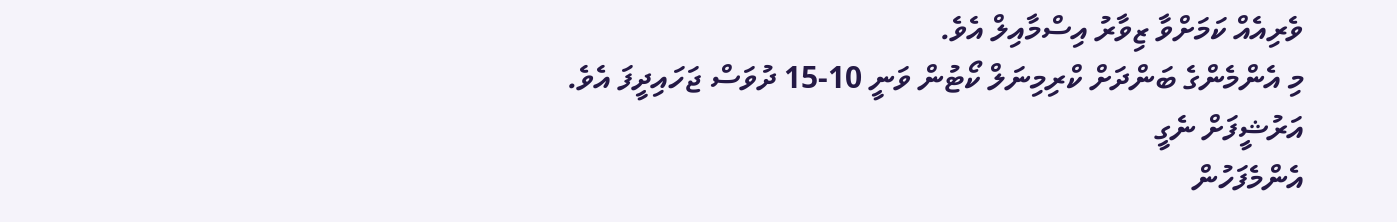ވެރިއެއް ކަމަށްވާ ޒިވާރު އިސްމާއިލް އެވެ.
މި އެންމެންގެ ބަންދަށް ކްރިމިނަލް ކޯޓުން ވަނީ 10-15 ދުވަސް ޖަހައިދީފަ އެވެ.
އަރުޝީފަށް ނެގީ
އެންމެފަހުން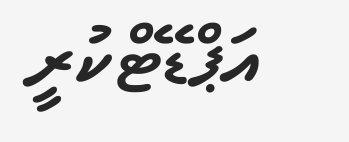އަޕްޑޭޓްކުރީ